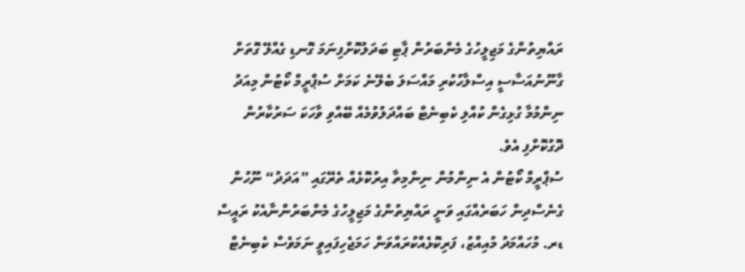ރައްޔިތުންގެ މަޖިލީހުގެ މެންބަރުން ޕާޓި ބަދަލުކޮށްފިނަމަ ގޮނޑި ގެއްލޭ ގޮތަށް ގާނޫނުއަސާސީ އިސްލާހުކުރި މައްސަލަ ބެލޭނެ ކަމަށް ސުޕްރީމް ކޯޓުން މިއަދު ނިންމުމާ ގުޅިގެން ކުއްލި ކެބިނެޓް ބައްދަލުވުމެއް ބޭއްވި ވާހަކަ ސަރުކާރުން ދޮގުކޮށްފި އެވެ.
ސުޕްރީމް ކޯޓުން އެ ނިންމުން ނިންމިތާ އިރުކޮޅެއް ތެރޭގައި ”އަދަދު“ ނޫހުން ގެނެސްދިން ހަބަރެއްގައި ވަނީ ރައްޔިތުންގެ މަޖިލީހުގެ މެންބަރުންނާއެކު ރައީސް ޑރ. މުހައްމަދު މުއިއްޒު، ފަރިކޮޅެއްކުރައްވަން ހަމަޖެހިފައިވީ ނަމަވެސް ކެބިނެޓް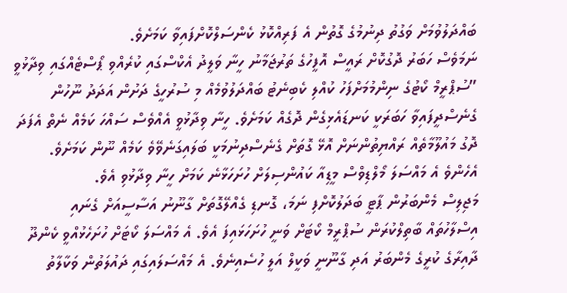ބައްދަލުވުމަށް ވަގުތު ދިނުމުގެ ގޮތުން އެ ފަރިއްކޮޅު ކެންސަލްކޮށްފައިވާ ކަމަށެވެ.
ނަމަވެސް ހަބަރު ދޮގުކޮށް ރައީސް އޮފީހުގެ ތަރުޖަމާނު ހީނާ ވަލީދު އެކްސްގައި ކުރެއްވި ޕޯސްޓެއްގައި ވިދާޅުވީ ”ސުޕްރީމް ކޯޓުގެ ނިންމުމަށްފަހު ކުއްލި ކެބިނެޓު ބައްދަލުވުމެއް މި ސުރުހީގެ ދަށުން އަދަދު ނޫހުން ގެނެސްދީފައިވާ ހަބަރަކީ ކަނޑައެޅިގެން ދޮގެއް ކަމަށެވެ. ހީނާ ވިދާޅުވީ އެއްވެސް ސައްހަ ކަމެއް ނެތް އެފަދަ ދޮގު މައުލޫމާތެއް ރައްޔިތުންނަށް އޮޅޭ ގޮތަށް ގެނެސްދިނުމަކީ ބަލައިގަނެވޭވެ ކަމެއް ނޫން ކަމަށެވެ.
އެހެންވެ އެ މައްސަލަ މޯލްޑިވްސް މީޑިއާ ކައުންސިލަށް ހުށަހަޅާނެ ކަމަށް ހީނާ ވިދާޅުވި އެވެ.
މަޖިލިސް މެންބަރުން ޕާޓީ ބަދަލުކޮށްފި ނަމަ، ގޮނޑި ގެއްލޭގޮތަށް ގާނޫނު އަސާސީއަށް ގެނައި އިސްލާހުތައް ބާތިލްކުރަން ސުޕްރީމް ކޯޓަށް ވަނީ ހުށަހަޅައިފަ އެވެ. އެ މައްސަލަ ކޯޓަށް ހުށަހެޅުއްވީ ކެންދޫ ދާއިރާގެ ކުރީގެ މެންބަރު އަދި ގާނޫނީ ވަކީލް އަލީ ހުސެއިނެވެ. އެ މައްސަލައިގައި ދައުލަތުން ވަކާލާތު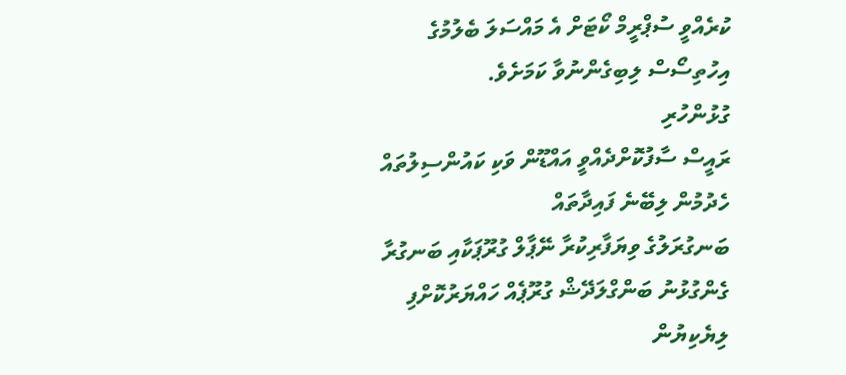ކުރެއްވީ ސުޕްރީމް ކޯޓަށް އެ މައްސަލަ ބެލުމުގެ އިހުތިސޯސް ލިބިގެންނުވާ ކަމަށެވެ.
ގުޅުންހުރި
ރައީސް ސާފުކޮށްދެއްވީ އައްޑޫން ވަކި ކައުންސިލުތައް ހެދުމުން ލިބޭނެ ފައިދާތައް
ބަނގުރަލުގެ ވިޔަފާރިކުރާ ނޭޕާލް ގުރޫޕަކާއި ބަނގުރާ ގެންގުޅުނު ބަންގްލަދޭޝް ގުރޫޕެއް ހައްޔަރުކޮށްފި
ލިޔެކިޔުން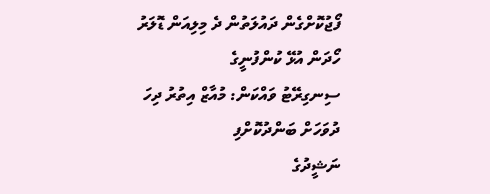ފޯޖުކޮށްގެން ދައުލަތުން ދެ މިލިއަން ޑޮލަރު ހޯދަން އުޅޭ ކުންފުނީގެ
ސިނގިރޭޓު ވައްކަން: މުއާޒް އިތުރު ދިހަ ދުވަހަށް ބަންދުކޮށްފި
ނަޝީދުގެ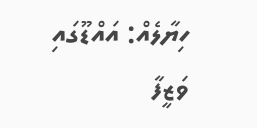ހިޔާލެއް: އައްޑޫގައި ވަޒީފާ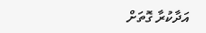އަދާކުރާ ގޮތަށް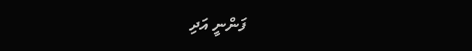ފަންނީ އަދި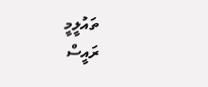ތައުލީމީ
ރައީސް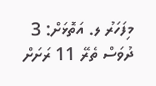މިފަހަރު ލ. އަތޮޅަށް: 3 ދުވަސް ތެރޭ 11 ރަށަށް